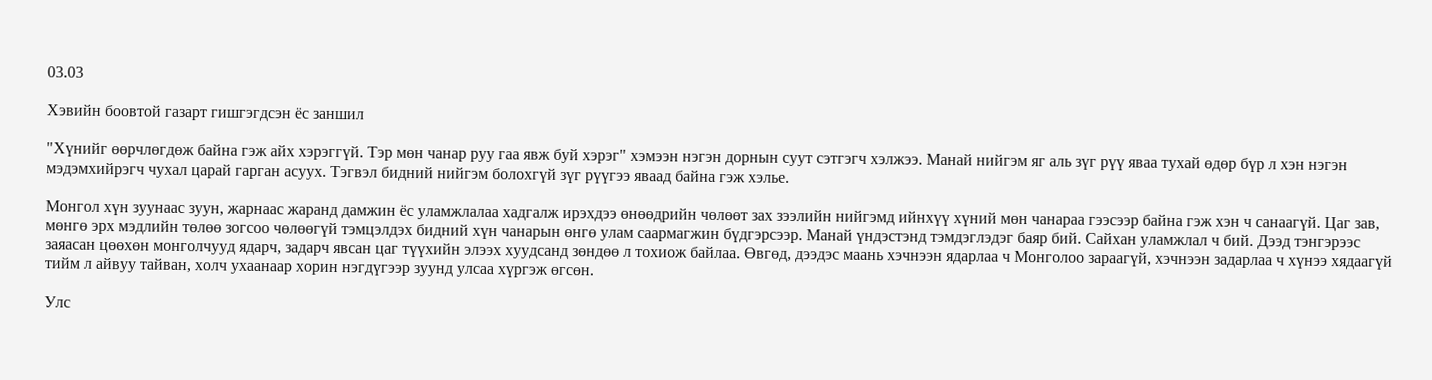03.03

Хэвийн боовтой газарт гишгэгдсэн ёс заншил

"Хүнийг өөрчлөгдөж байна гэж айх хэрэггүй. Тэр мөн чанар руу гаа явж буй хэрэг" хэмээн нэгэн дорнын суут сэтгэгч хэлжээ. Манай нийгэм яг аль зүг рүү яваа тухай өдөр бүр л хэн нэгэн мэдэмхийрэгч чухал царай гарган асуух. Тэгвэл бидний нийгэм болохгүй зүг рүүгээ яваад байна гэж хэлье.

Монгол хүн зуунаас зуун, жарнаас жаранд дамжин ёс уламжлалаа хадгалж ирэхдээ өнөөдрийн чөлөөт зах зээлийн нийгэмд ийнхүү хүний мөн чанараа гээсээр байна гэж хэн ч санаагүй. Цаг зав, мөнгө эрх мэдлийн төлөө зогсоо чөлөөгүй тэмцэлдэх бидний хүн чанарын өнгө улам саармагжин бүдгэрсээр. Манай үндэстэнд тэмдэглэдэг баяр бий. Сайхан уламжлал ч бий. Дээд тэнгэрээс заяасан цөөхөн монголчууд ядарч, задарч явсан цаг түүхийн элээх хуудсанд зөндөө л тохиож байлаа. Өвгөд, дээдэс маань хэчнээн ядарлаа ч Монголоо зараагүй, хэчнээн задарлаа ч хүнээ хядаагүй тийм л айвуу тайван, холч ухаанаар хорин нэгдүгээр зуунд улсаа хүргэж өгсөн.

Улс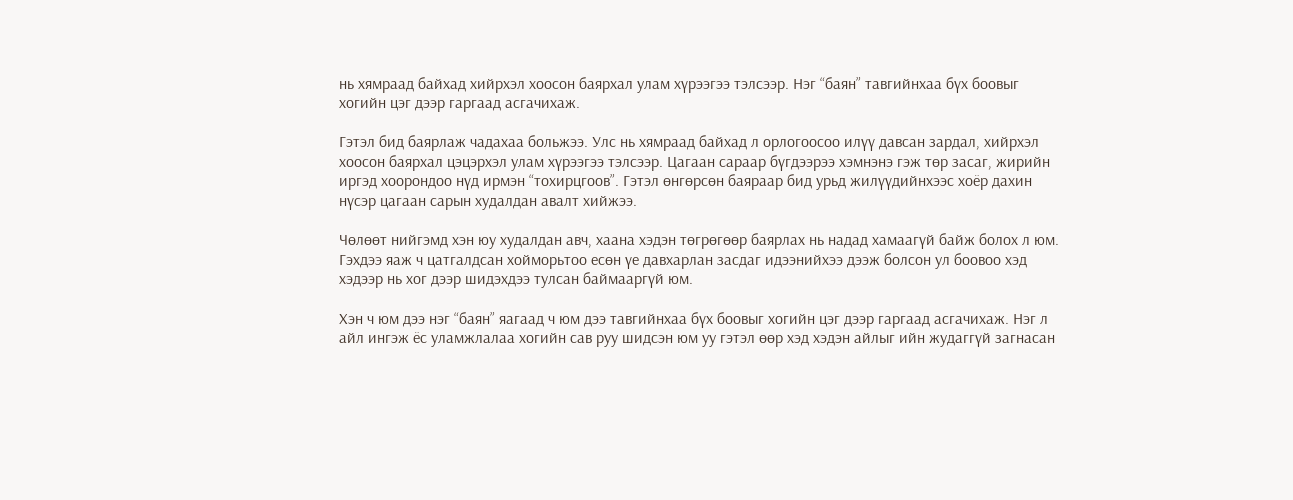нь хямраад байхад хийрхэл хоосон баярхал улам хүрээгээ тэлсээр. Нэг “баян” тавгийнхаа бүх боовыг хогийн цэг дээр гаргаад асгачихаж.

Гэтэл бид баярлаж чадахаа больжээ. Улс нь хямраад байхад л орлогоосоо илүү давсан зардал, хийрхэл хоосон баярхал цэцэрхэл улам хүрээгээ тэлсээр. Цагаан сараар бүгдээрээ хэмнэнэ гэж төр засаг, жирийн иргэд хоорондоо нүд ирмэн “тохирцгоов”. Гэтэл өнгөрсөн баяраар бид урьд жилүүдийнхээс хоёр дахин нүсэр цагаан сарын худалдан авалт хийжээ.

Чөлөөт нийгэмд хэн юу худалдан авч, хаана хэдэн төгрөгөөр баярлах нь надад хамаагүй байж болох л юм. Гэхдээ яаж ч цатгалдсан хойморьтоо есөн үе давхарлан засдаг идээнийхээ дээж болсон ул боовоо хэд хэдээр нь хог дээр шидэхдээ тулсан баймааргүй юм.

Хэн ч юм дээ нэг “баян” яагаад ч юм дээ тавгийнхаа бүх боовыг хогийн цэг дээр гаргаад асгачихаж. Нэг л айл ингэж ёс уламжлалаа хогийн сав руу шидсэн юм уу гэтэл өөр хэд хэдэн айлыг ийн жудаггүй загнасан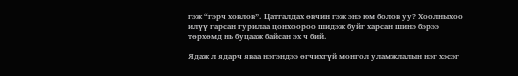гэж “гэрч ховлов”. Цатгалдах өвчин гэж энэ юм болов уу? Хоолныхоо илүү гарсан гурилаа цонхоороо шидэж буйг харсан шинэ бэрээ төрхөмд нь буцааж байсан эх ч бий.

Ядаж л ядарч яваа нэгэндээ өгчихгүй монгол уламжлалын нэг хэсэг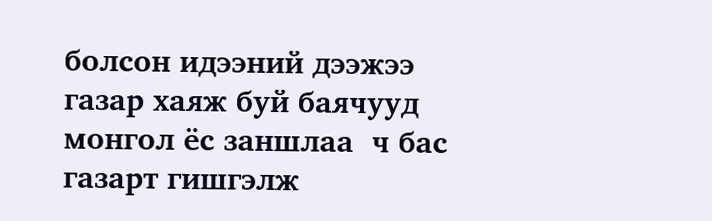болсон идээний дээжээ газар хаяж буй баячууд монгол ёс заншлаа  ч бас газарт гишгэлж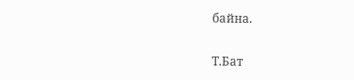байна.

Т.Бат